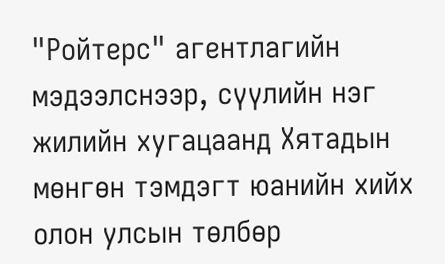"Ройтерс" агентлагийн мэдээлснээр, сүүлийн нэг жилийн хугацаанд Хятадын мөнгөн тэмдэгт юанийн хийх олон улсын төлбөр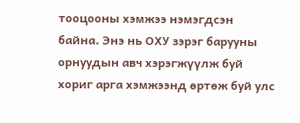тооцооны хэмжээ нэмэгдсэн байна. Энэ нь ОХУ зэрэг барууны орнуудын авч хэрэгжүүлж буй хориг арга хэмжээнд өртөж буй улс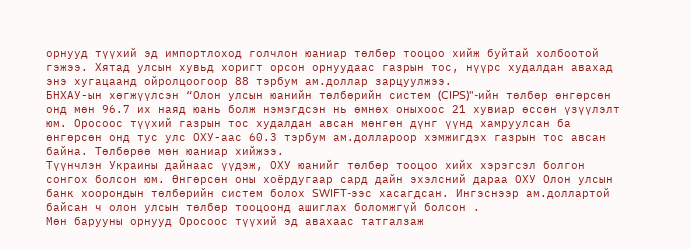орнууд түүхий эд импортлоход голчлон юаниар төлбөр тооцоо хийж буйтай холбоотой гэжээ. Хятад улсын хувьд хоригт орсон орнуудаас газрын тос, нүүрс худалдан авахад энэ хугацаанд ойролцоогоор 88 тэрбум ам.доллар зарцуулжээ.
БНХАУ-ын хөгжүүлсэн “Олон улсын юанийн төлбөрийн систем (CIPS)"-ийн төлбөр өнгөрсөн онд мөн 96.7 их наяд юань болж нэмэгдсэн нь өмнөх оныхоос 21 хувиар өссөн үзүүлэлт юм. Оросоос түүхий газрын тос худалдан авсан мөнгөн дүнг үүнд хамруулсан ба өнгөрсөн онд тус улс ОХУ-аас 60.3 тэрбум ам.доллароор хэмжигдэх газрын тос авсан байна. Төлбөрөө мөн юаниар хийжээ.
Түүнчлэн Украины дайнаас үүдэж, ОХУ юанийг төлбөр тооцоо хийх хэрэгсэл болгон сонгох болсон юм. Өнгөрсөн оны хоёрдугаар сард дайн эхэлсний дараа ОХУ Олон улсын банк хоорондын төлбөрийн систем болох SWIFT-ээс хасагдсан. Ингэснээр ам.доллартой байсан ч олон улсын төлбөр тооцоонд ашиглах боломжгүй болсон .
Мөн барууны орнууд Оросоос түүхий эд авахаас татгалзаж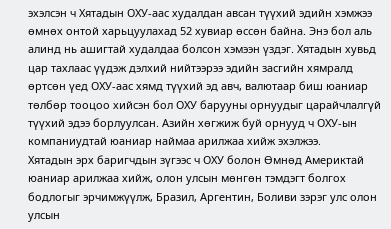эхэлсэн ч Хятадын ОХУ-аас худалдан авсан түүхий эдийн хэмжээ өмнөх онтой харьцуулахад 52 хувиар өссөн байна. Энэ бол аль алинд нь ашигтай худалдаа болсон хэмээн үздэг. Хятадын хувьд цар тахлаас үүдэж дэлхий нийтээрээ эдийн засгийн хямралд өртсөн үед ОХУ-аас хямд түүхий эд авч, валютаар биш юаниар төлбөр тооцоо хийсэн бол ОХУ барууны орнуудыг царайчлалгүй түүхий эдээ борлуулсан. Азийн хөгжиж буй орнууд ч ОХУ-ын компаниудтай юаниар наймаа арилжаа хийж эхэлжээ.
Хятадын эрх баригчдын зүгээс ч ОХУ болон Өмнөд Америктай юаниар арилжаа хийж, олон улсын мөнгөн тэмдэгт болгох бодлогыг эрчимжүүлж, Бразил, Аргентин, Боливи зэрэг улс олон улсын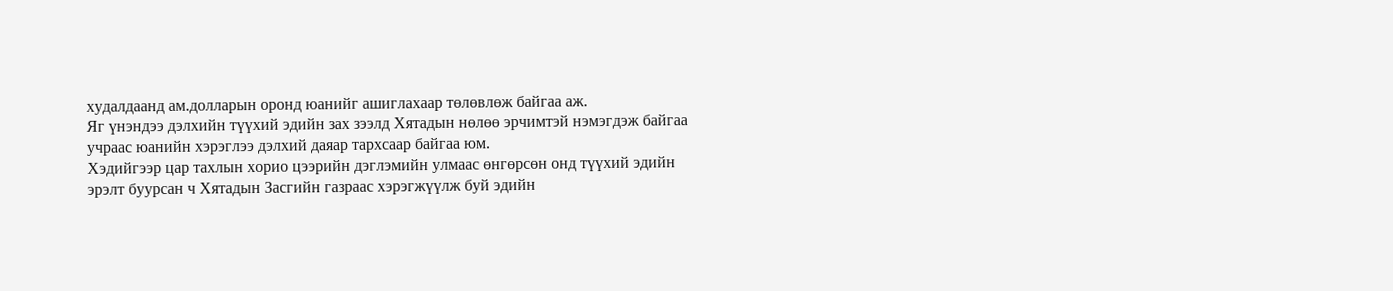худалдаанд ам.долларын оронд юанийг ашиглахаар төлөвлөж байгаа аж.
Яг үнэндээ дэлхийн түүхий эдийн зах зээлд Хятадын нөлөө эрчимтэй нэмэгдэж байгаа учраас юанийн хэрэглээ дэлхий даяар тархсаар байгаа юм.
Хэдийгээр цар тахлын хорио цээрийн дэглэмийн улмаас өнгөрсөн онд түүхий эдийн эрэлт буурсан ч Хятадын Засгийн газраас хэрэгжүүлж буй эдийн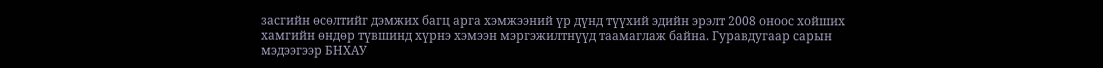засгийн өсөлтийг дэмжих багц арга хэмжээний үр дүнд түүхий эдийн эрэлт 2008 оноос хойших хамгийн өндөр түвшинд хүрнэ хэмээн мэргэжилтнүүд таамаглаж байна. Гуравдугаар сарын мэдээгээр БНХАУ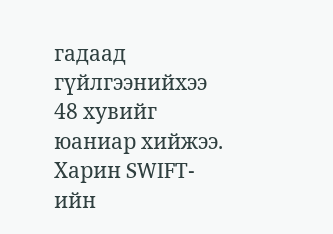гадаад гүйлгээнийхээ 48 хувийг юаниар хийжээ. Харин SWIFT-ийн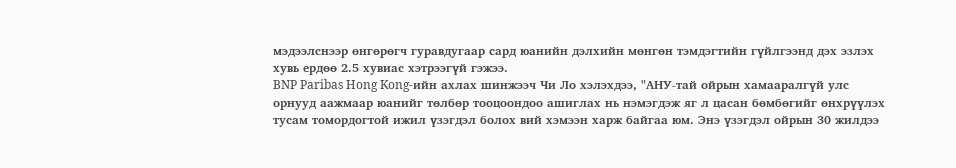мэдээлснээр өнгөрөгч гуравдугаар сард юанийн дэлхийн мөнгөн тэмдэгтийн гүйлгээнд дэх эзлэх хувь ердөө 2.5 хувиас хэтрээгүй гэжээ.
BNP Paribas Hong Kong-ийн ахлах шинжээч Чи Ло хэлэхдээ, "АНУ-тай ойрын хамааралгүй улс орнууд аажмаар юанийг төлбөр тооцоондоо ашиглах нь нэмэгдэж яг л цасан бөмбөгийг өнхрүүлэх тусам томордогтой ижил үзэгдэл болох вий хэмээн харж байгаа юм. Энэ үзэгдэл ойрын 30 жилдээ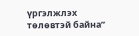үргэлжлэх төлөвтэй байна”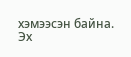хэмээсэн байна.
Эх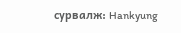сурвалж: Hankyung